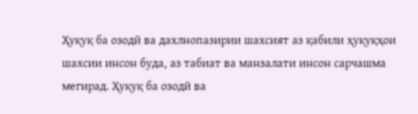Ҳуқуқ ба озодӣ ва дахлнопазирии шахсият аз қабили ҳуқуқҳои шахсии инсон буда, аз табиат ва манзалати инсон сарчашма мегирад. Ҳуқуқ ба озодӣ ва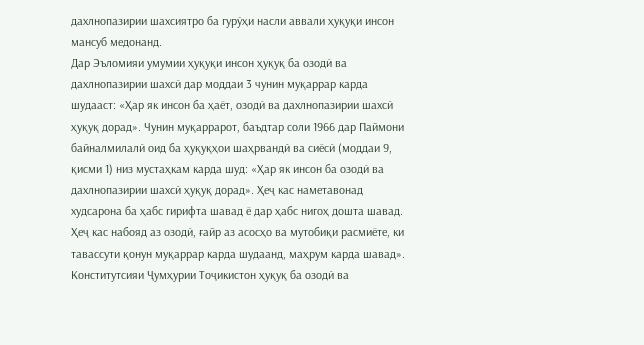дахлнопазирии шахсиятро ба гурӯҳи насли аввали ҳуқуқи инсон мансуб медонанд.
Дар Эъломияи умумии ҳуқуқи инсон ҳуқуқ ба озодӣ ва дахлнопазирии шахсӣ дар моддаи 3 чунин муқаррар карда шудааст: «Ҳар як инсон ба ҳаёт, озодӣ ва дахлнопазирии шахсӣ ҳуқуқ дорад». Чунин муқаррарот, баъдтар соли 1966 дар Паймони байналмилалӣ оид ба ҳуқуқҳои шаҳрвандӣ ва сиёсӣ (моддаи 9, қисми 1) низ мустаҳкам карда шуд: «Ҳар як инсон ба озодӣ ва дахлнопазирии шахсӣ ҳуқуқ дорад». Ҳеҷ кас наметавонад худсарона ба ҳабс гирифта шавад ё дар ҳабс нигоҳ дошта шавад. Ҳеҷ кас набояд аз озодӣ, ғайр аз асосҳо ва мутобиқи расмиёте, ки тавассути қонун муқаррар карда шудаанд, маҳрум карда шавад».
Конститутсияи Ҷумҳурии Тоҷикистон ҳуқуқ ба озодӣ ва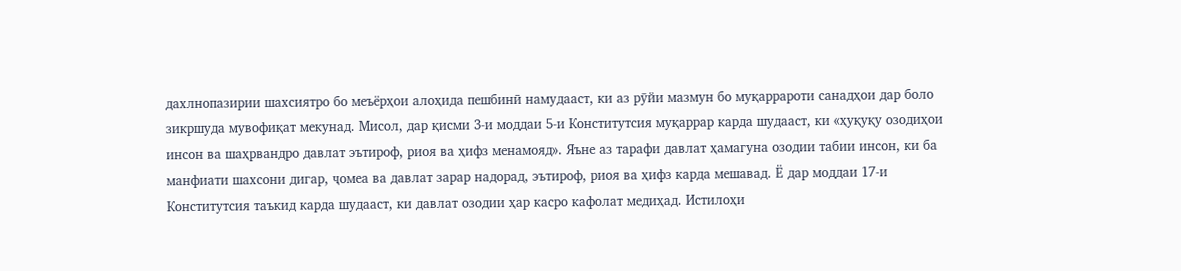дахлнопазирии шахсиятро бо меъёрҳои алоҳида пешбинӣ намудааст, ки аз рӯйи мазмун бо муқаррароти санадҳои дар боло зикршуда мувофиқат мекунад. Мисол, дар қисми 3-и моддаи 5-и Конститутсия муқаррар карда шудааст, ки «ҳуқуқу озодиҳои инсон ва шаҳрвандро давлат эътироф, риоя ва ҳифз менамояд». Яъне аз тарафи давлат ҳамагуна озодии табии инсон, ки ба манфиати шахсони дигар, ҷомеа ва давлат зарар надорад, эътироф, риоя ва ҳифз карда мешавад. Ё дар моддаи 17-и Конститутсия таъкид карда шудааст, ки давлат озодии ҳар касро кафолат медиҳад. Истилоҳи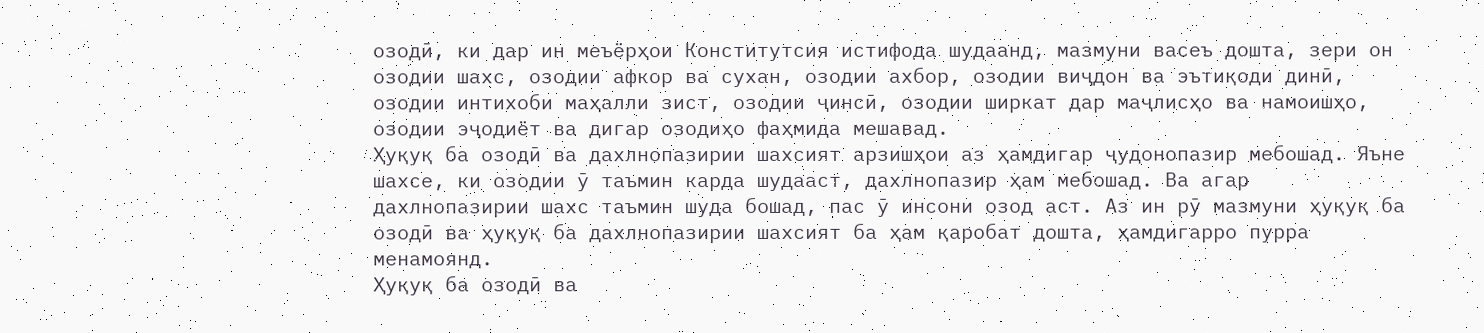озодӣ, ки дар ин меъёрҳои Конститутсия истифода шудаанд, мазмуни васеъ дошта, зери он озодии шахс, озодии афкор ва сухан, озодии ахбор, озодии виҷдон ва эътиқоди динӣ, озодии интихоби маҳалли зист, озодии ҷинсӣ, озодии ширкат дар маҷлисҳо ва намоишҳо, озодии эҷодиёт ва дигар озодиҳо фаҳмида мешавад.
Ҳуқуқ ба озодӣ ва дахлнопазирии шахсият арзишҳои аз ҳамдигар ҷудонопазир мебошад. Яъне шахсе, ки озодии ӯ таъмин карда шудааст, дахлнопазир ҳам мебошад. Ва агар дахлнопазирии шахс таъмин шуда бошад, пас ӯ инсони озод аст. Аз ин рӯ мазмуни ҳуқуқ ба озодӣ ва ҳуқуқ ба дахлнопазирии шахсият ба ҳам қаробат дошта, ҳамдигарро пурра менамоянд.
Ҳуқуқ ба озодӣ ва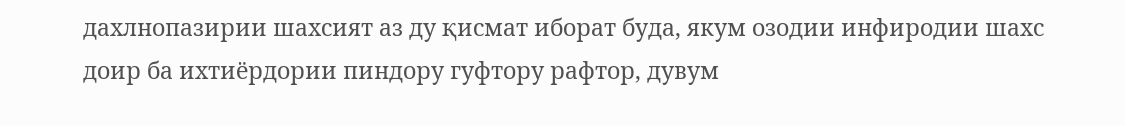дахлнопазирии шахсият аз ду қисмат иборат буда, якум озодии инфиродии шахс доир ба ихтиёрдории пиндору гуфтору рафтор, дувум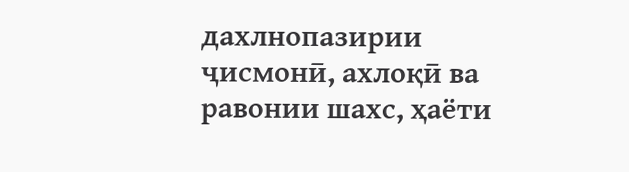дахлнопазирии ҷисмонӣ, ахлоқӣ ва равонии шахс, ҳаёти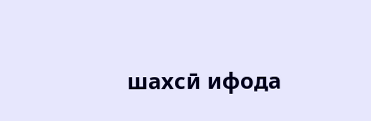шахсӣ ифода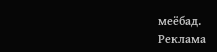меёбад.
Реклама